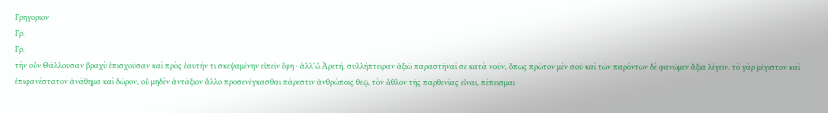Γρηγοριον
Γρ.
Γρ.
τὴν οὖν Θάλλουσαν βραχὺ ἐπισχοῦσαν καὶ πρὸς ἑαυτήν τι σκεψαμένην εἰπεῖν ἔφη · ἀλλ’ὦ Ἀρετή, συλλήπτειραν ἀξιῶ παραστῆναί σε κατὰ νοῦν, ὅπως πρῶτον μὲν σοῦ καὶ τῶν παρόντων δὲ φανῶμεν ἄξια λέγειν. τὸ γὰρ μέγιστον καὶ ἐπιφανέστατον ἀνάθημα καὶ δῶρον, οὗ μηδὲν ἀντάξιον ἄλλο προσενέγκασθαι πάρεστιν ἀνθρώποις θεῷ, τὸν ἆθλον τῆς παρθενίας εἶναι, πέπεισμαι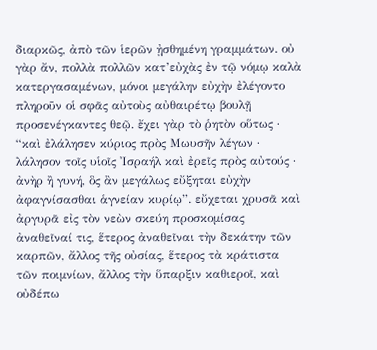διαρκῶς, ἀπὸ τῶν ἱερῶν ᾐσθημένη γραμμάτων. οὐ γὰρ ἄν, πολλὰ πολλῶν κατ’εὐχὰς ἐν τῷ νόμῳ καλὰ κατεργασαμένων, μόνοι μεγάλην εὐχὴν ἐλέγοντο πληροῦν οἱ σφᾶς αὐτοὺς αὐθαιρέτῳ βουλῇ προσενέγκαντες θεῷ. ἔχει γὰρ τὸ ῥητὸν οὕτως · “καὶ ἐλάλησεν κύριος πρὸς Μωυσῆν λέγων · λάλησον τοῖς υἱοῖς Ἰσραήλ καὶ ἐρεῖς πρὸς αὐτούς · ἀνὴρ ἢ γυνή, ὃς ἂν μεγάλως εὔξηται εὐχὴν ἀφαγνίσασθαι ἁγνείαν κυρίῳ”. εὔχεται χρυσᾶ καὶ ἀργυρᾶ εἰς τὸν νεὼν σκεύη προσκομίσας ἀναθεῖναί τις, ἕτερος ἀναθεῖναι τὴν δεκάτην τῶν καρπῶν, ἄλλος τῆς οὐσίας, ἕτερος τὰ κράτιστα τῶν ποιμνίων, ἄλλος τὴν ὕπαρξιν καθιεροῖ, καὶ οὐδέπω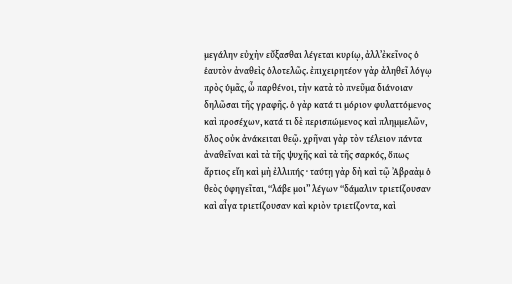μεγάλην εὐχὴν εὔξασθαι λέγεται κυρίῳ, ἀλλ’ἐκεῖνος ὁ ἑαυτὸν ἀναθεὶς ὁλοτελῶς. ἐπιχειρητέον γὰρ ἀληθεῖ λόγῳ πρὸς ὑμᾶς, ὦ παρθένοι, τὴν κατὰ τὸ πνεῦμα διάνοιαν δηλῶσαι τῆς γραφῆς. ὁ γὰρ κατά τι μόριον φυλαττόμενος καὶ προσέχων, κατά τι δὲ περισπώμενος καὶ πλημμελῶν, ὅλος οὐκ ἀνάκειται θεῷ. χρῆναι γὰρ τὸν τέλειον πάντα ἀναθεῖναι καὶ τὰ τῆς ψυχῆς καὶ τὰ τῆς σαρκός, ὅπως ἄρτιος εἴη καὶ μὴ ἐλλιπής · ταύτῃ γὰρ δὴ καὶ τῷ Ἀβραὰμ ὁ θεὸς ὑφηγεῖται, “λάβε μοι” λέγων “δάμαλιν τριετίζουσαν καὶ αἶγα τριετίζουσαν καὶ κριὸν τριετίζοντα, καὶ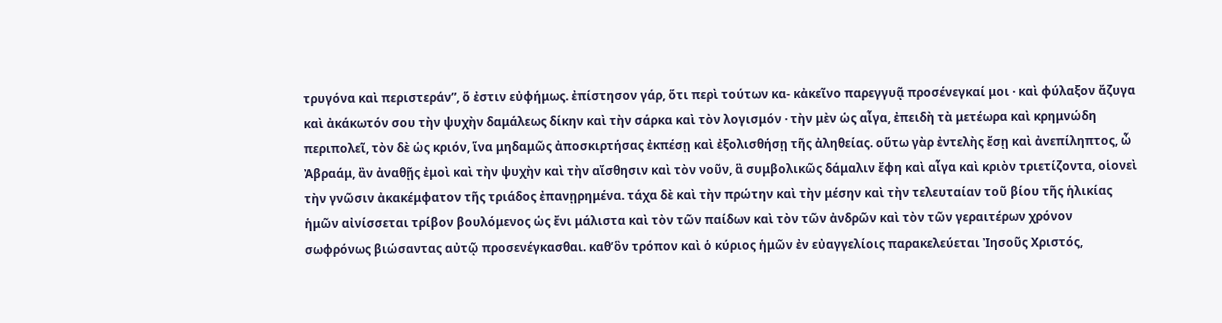τρυγόνα καὶ περιστεράν”, ὅ ἐστιν εὐφήμως. ἐπίστησον γάρ, ὅτι περὶ τούτων κα- κἀκεῖνο παρεγγυᾷ προσένεγκαί μοι · καὶ φύλαξον ἄζυγα καὶ ἀκάκωτόν σου τὴν ψυχὴν δαμάλεως δίκην καὶ τὴν σάρκα καὶ τὸν λογισμόν · τὴν μὲν ὡς αἶγα, ἐπειδὴ τὰ μετέωρα καὶ κρημνώδη περιπολεῖ, τὸν δὲ ὡς κριόν, ἵνα μηδαμῶς ἀποσκιρτήσας ἐκπέσῃ καὶ ἐξολισθήσῃ τῆς ἀληθείας. οὕτω γὰρ ἐντελὴς ἔσῃ καὶ ἀνεπίληπτος, ὦ Ἀβραάμ, ἂν ἀναθῇς ἐμοὶ καὶ τὴν ψυχὴν καὶ τὴν αἴσθησιν καὶ τὸν νοῦν, ἃ συμβολικῶς δάμαλιν ἔφη καὶ αἶγα καὶ κριὸν τριετίζοντα, οἱονεὶ τὴν γνῶσιν ἀκακέμφατον τῆς τριάδος ἐπανῃρημένα. τάχα δὲ καὶ τὴν πρώτην καὶ τὴν μέσην καὶ τὴν τελευταίαν τοῦ βίου τῆς ἡλικίας ἡμῶν αἰνίσσεται τρίβον βουλόμενος ὡς ἔνι μάλιστα καὶ τὸν τῶν παίδων καὶ τὸν τῶν ἀνδρῶν καὶ τὸν τῶν γεραιτέρων χρόνον σωφρόνως βιώσαντας αὐτῷ προσενέγκασθαι. καθ’ὃν τρόπον καὶ ὁ κύριος ἡμῶν ἐν εὐαγγελίοις παρακελεύεται Ἰησοῦς Χριστός,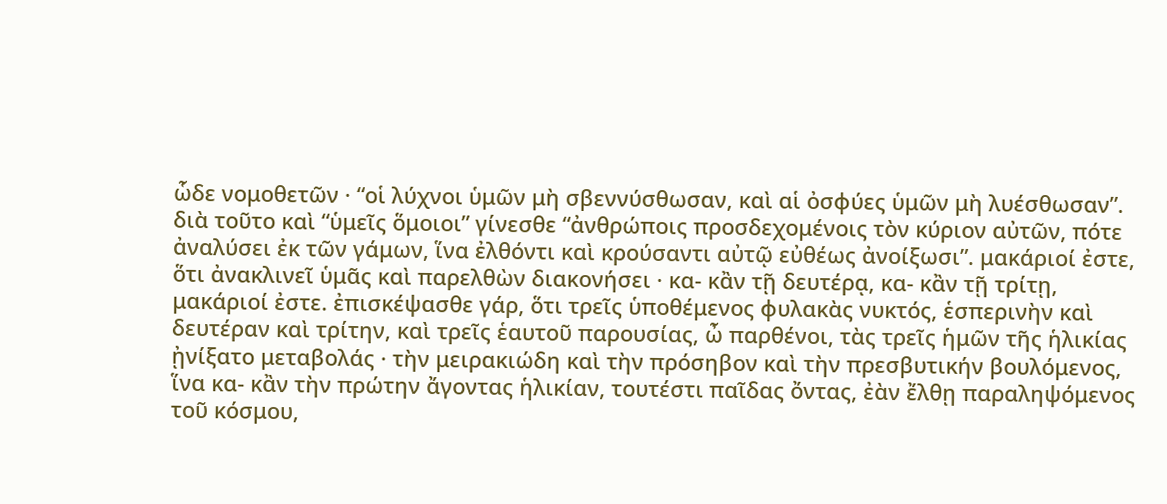ὧδε νομοθετῶν · “οἱ λύχνοι ὑμῶν μὴ σβεννύσθωσαν, καὶ αἱ ὀσφύες ὑμῶν μὴ λυέσθωσαν”. διὰ τοῦτο καὶ “ὑμεῖς ὅμοιοι” γίνεσθε “ἀνθρώποις προσδεχομένοις τὸν κύριον αὐτῶν, πότε ἀναλύσει ἐκ τῶν γάμων, ἵνα ἐλθόντι καὶ κρούσαντι αὐτῷ εὐθέως ἀνοίξωσι”. μακάριοί ἐστε, ὅτι ἀνακλινεῖ ὑμᾶς καὶ παρελθὼν διακονήσει · κα- κἂν τῇ δευτέρᾳ, κα- κἂν τῇ τρίτῃ, μακάριοί ἐστε. ἐπισκέψασθε γάρ, ὅτι τρεῖς ὑποθέμενος φυλακὰς νυκτός, ἑσπερινὴν καὶ δευτέραν καὶ τρίτην, καὶ τρεῖς ἑαυτοῦ παρουσίας, ὦ παρθένοι, τὰς τρεῖς ἡμῶν τῆς ἡλικίας ᾐνίξατο μεταβολάς · τὴν μειρακιώδη καὶ τὴν πρόσηβον καὶ τὴν πρεσβυτικήν βουλόμενος, ἵνα κα- κἂν τὴν πρώτην ἄγοντας ἡλικίαν, τουτέστι παῖδας ὄντας, ἐὰν ἔλθῃ παραληψόμενος τοῦ κόσμου,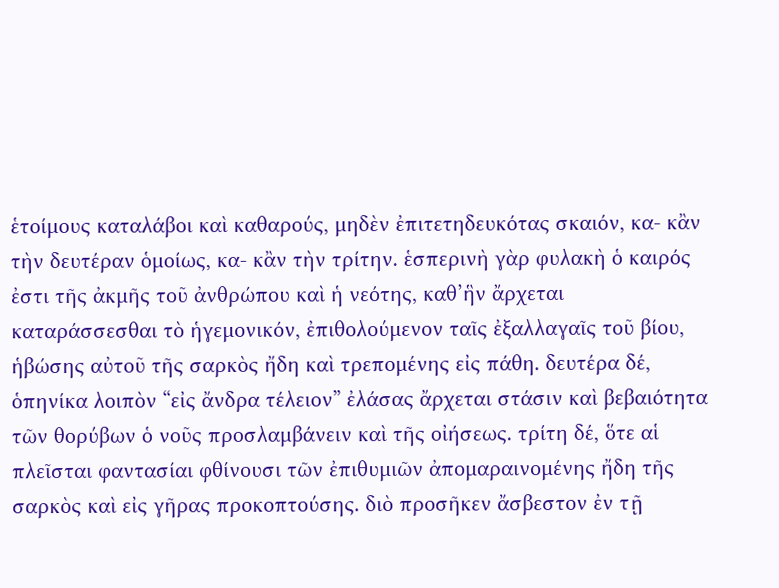ἑτοίμους καταλάβοι καὶ καθαρούς, μηδὲν ἐπιτετηδευκότας σκαιόν, κα- κἂν τὴν δευτέραν ὁμοίως, κα- κἂν τὴν τρίτην. ἑσπερινὴ γὰρ φυλακὴ ὁ καιρός ἐστι τῆς ἀκμῆς τοῦ ἀνθρώπου καὶ ἡ νεότης, καθ’ἣν ἄρχεται καταράσσεσθαι τὸ ἡγεμονικόν, ἐπιθολούμενον ταῖς ἐξαλλαγαῖς τοῦ βίου, ἡβώσης αὐτοῦ τῆς σαρκὸς ἤδη καὶ τρεπομένης εἰς πάθη. δευτέρα δέ, ὁπηνίκα λοιπὸν “εἰς ἄνδρα τέλειον” ἐλάσας ἄρχεται στάσιν καὶ βεβαιότητα τῶν θορύβων ὁ νοῦς προσλαμβάνειν καὶ τῆς οἰήσεως. τρίτη δέ, ὅτε αἱ πλεῖσται φαντασίαι φθίνουσι τῶν ἐπιθυμιῶν ἀπομαραινομένης ἤδη τῆς σαρκὸς καὶ εἰς γῆρας προκοπτούσης. διὸ προσῆκεν ἄσβεστον ἐν τῇ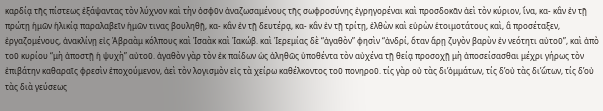καρδίᾳ τῆς πίστεως ἐξάψαντας τὸν λύχνον καὶ τὴν ὀσφῦν ἀναζωσαμένους τῆς σωφροσύνης ἐγρηγορέναι καὶ προσδοκᾶν ἀεὶ τὸν κύριον, ἵνα, κα- κἂν ἐν τῇ πρώτῃ ἡμῶν ἡλικίᾳ παραλαβεῖν ἡμῶν τινας βουληθῇ, κα- κἂν ἐν τῇ δευτέρᾳ, κα- κἂν ἐν τῇ τρίτῃ, ἐλθὼν καὶ εὑρὼν ἑτοιμοτάτους καὶ, ἃ προσέταξεν, ἐργαζομένους, ἀνακλίνῃ εἰς Ἀβραὰμ κόλπους καὶ Ἰσαὰκ καὶ Ἰακώβ. καὶ Ἱερεμίας δὲ “ἀγαθὸν” φησὶν “ἀνδρί, ὅταν ἄρῃ ζυγὸν βαρὺν ἐν νεότητι αὐτοῦ”, καὶ ἀπὸ τοῦ κυρίου “μὴ ἀποστῇ ἡ ψυχὴ” αὐτοῦ. ἀγαθὸν γὰρ τὸν ἐκ παίδων ὡς ἀληθῶς ὑποθέντα τὸν αὐχένα τῇ θείᾳ προσοχῇ μὴ ἀποσείσασθαι μέχρι γήρως τὸν ἐπιβάτην καθαραῖς φρεσὶν ἐποχούμενον, ἀεὶ τὸν λογισμὸν εἰς τὰ χείρω καθέλκοντος τοῦ πονηροῦ. τίς γὰρ οὐ τὰς δι’ὀμμάτων, τίς δ’οὐ τὰς δι’ὤτων, τίς δ’οὐ τὰς διὰ γεύσεως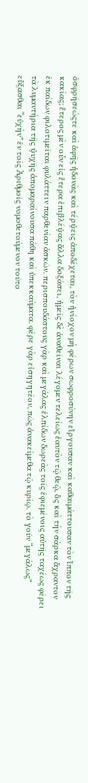ὀσφρήσεώςτε καὶ ἁφῆς ἡδονὰς καὶ τέρψεις ἀποδέχεται, τὸν ἡνίοχον μὴ φέρων σωφροσύνην εἴργουσαν καὶ καθαιμάττουσαν τὸν ἵππον τῆς κακίας; ἕτερος μὲν οὖν εἰς ἕτερα ἐπιβλέψας ἄλλα δοξάσει, ἡμεῖς δὲ ἀναθεῖναι λέγομεν τελείως ἑαυτὸν τῷ θεῷ, ὃς καὶ τὴν σάρκα ἄχραντον ἐκ παίδων φιλοτιμεῖται φυλάττειν παρθενίαν ἀσκῶν. περισπουδάστους γὰρ καὶ μεγάλας ἐλπίδων δωρεὰς τοῖς ἐφιεμένοις αὐτῆς ταχέως φέρει τὰ λυμαντήρια τῆς ψυχῆς ἀπομαραίνουσα πάθη καὶ ὑπεκκαύματα. φέρε γὰρ εἰσηγητέον, πῶς ἀνακείμεθα τῷ κυρίῳ. τὸ γοῦν “μεγάλως” εὔξασθαι “εὐχὴν” ἐν τοῖς Ἀριθμοῖς νομοθετούμενον τοῦτο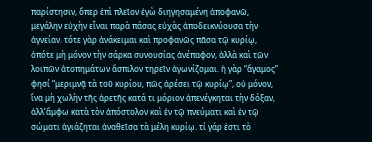παρίστησιν, ὅπερ ἐπὶ πλεῖον ἐγὼ διηγησαμένη ἀποφανῶ, μεγάλην εὐχὴν εἶναι παρὰ πάσας εὐχὰς ἀποδεικνύουσα τὴν ἁγνείαν. τότε γὰρ ἀνάκειμαι καὶ προφανῶς πᾶσα τῷ κυρίῳ, ὁπότε μὴ μόνον τὴν σάρκα συνουσίας ἀνέπαφον, ἀλλὰ καὶ τῶν λοιπῶν ἀτοπημάτων ἄσπιλον τηρεῖν ἀγωνίζομαι. ἡ γὰρ “ἄγαμος” φησί “μεριμνᾷ τὰ τοῦ κυρίου, πῶς ἀρέσει τῷ κυρίῳ”, οὐ μόνον, ἵνα μὴ χωλὴν τῆς ἀρετῆς κατά τι μόριον ἀπενέγκηται τὴν δόξαν, ἀλλ’ἄμφω κατὰ τὸν ἀπόστολον καὶ ἐν τῷ πνεύματι καὶ ἐν τῷ σώματι ἁγιάζηται ἀναθεῖσα τὰ μέλη κυρίῳ. τί γάρ ἐστι τὸ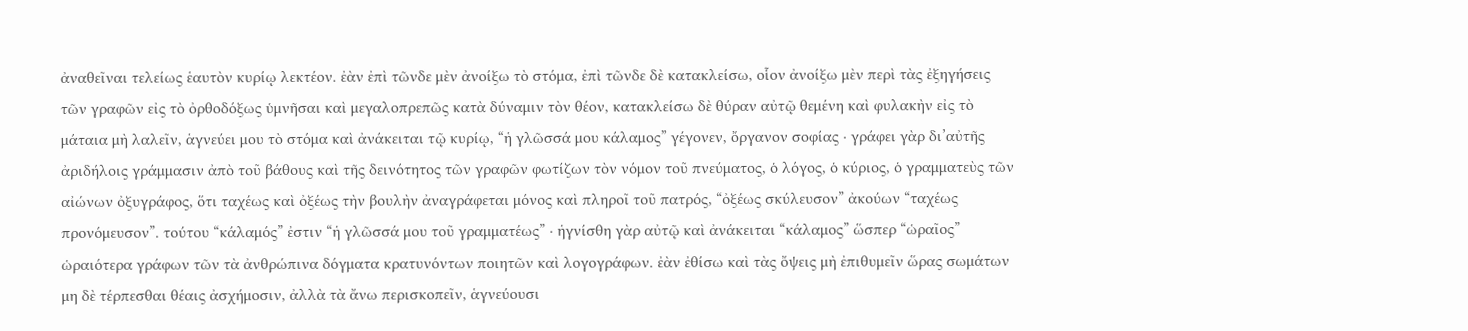ἀναθεῖναι τελείως ἑαυτὸν κυρίῳ λεκτέον. ἐὰν ἐπὶ τῶνδε μὲν ἀνοίξω τὸ στόμα, ἐπὶ τῶνδε δὲ κατακλείσω, οἷον ἀνοίξω μὲν περὶ τὰς ἐξηγήσεις τῶν γραφῶν εἰς τὸ ὀρθοδόξως ὑμνῆσαι καὶ μεγαλοπρεπῶς κατὰ δύναμιν τὸν θέον, κατακλείσω δὲ θύραν αὐτῷ θεμένη καὶ φυλακὴν εἰς τὸ μάταια μὴ λαλεῖν, ἁγνεύει μου τὸ στόμα καὶ ἀνάκειται τῷ κυρίῳ, “ἡ γλῶσσά μου κάλαμος” γέγονεν, ὄργανον σοφίας · γράφει γὰρ δι’αὐτῆς ἀριδήλοις γράμμασιν ἀπὸ τοῦ βάθους καὶ τῆς δεινότητος τῶν γραφῶν φωτίζων τὸν νόμον τοῦ πνεύματος, ὁ λόγος, ὁ κύριος, ὁ γραμματεὺς τῶν αἰώνων ὀξυγράφος, ὅτι ταχέως καὶ ὀξέως τὴν βουλὴν ἀναγράφεται μόνος καὶ πληροῖ τοῦ πατρός, “ὀξέως σκύλευσον” ἀκούων “ταχέως προνόμευσον”. τούτου “κάλαμός” ἐστιν “ἡ γλῶσσά μου τοῦ γραμματέως” · ἡγνίσθη γὰρ αὐτῷ καὶ ἀνάκειται “κάλαμος” ὥσπερ “ὡραῖος” ὡραιότερα γράφων τῶν τὰ ἀνθρώπινα δόγματα κρατυνόντων ποιητῶν καὶ λογογράφων. ἐὰν ἐθίσω καὶ τὰς ὄψεις μὴ ἐπιθυμεῖν ὥρας σωμάτων μη δὲ τέρπεσθαι θέαις ἀσχήμοσιν, ἀλλὰ τὰ ἄνω περισκοπεῖν, ἁγνεύουσι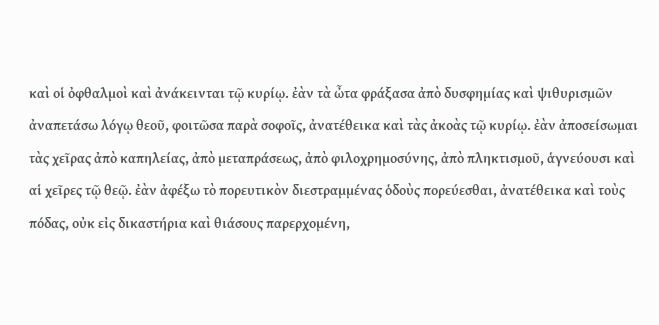καὶ οἱ ὀφθαλμοὶ καὶ ἀνάκεινται τῷ κυρίῳ. ἐὰν τὰ ὦτα φράξασα ἀπὸ δυσφημίας καὶ ψιθυρισμῶν ἀναπετάσω λόγῳ θεοῦ, φοιτῶσα παρὰ σοφοῖς, ἀνατέθεικα καὶ τὰς ἀκοὰς τῷ κυρίῳ. ἐὰν ἀποσείσωμαι τὰς χεῖρας ἀπὸ καπηλείας, ἀπὸ μεταπράσεως, ἀπὸ φιλοχρημοσύνης, ἀπὸ πληκτισμοῦ, ἁγνεύουσι καὶ αἱ χεῖρες τῷ θεῷ. ἐὰν ἀφέξω τὸ πορευτικὸν διεστραμμένας ὁδοὺς πορεύεσθαι, ἀνατέθεικα καὶ τοὺς πόδας, οὐκ εἰς δικαστήρια καὶ θιάσους παρερχομένη,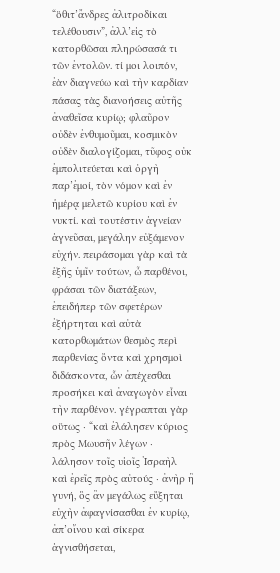“ὅθιτ’ἄνδρες ἀλιτροδίκαι τελέθουσιν”, ἀλλ’εἰς τὸ κατορθῶσαι πληρώσασά τι τῶν ἐντολῶν. τί μοι λοιπόν, ἐὰν διαγνεύω καὶ τὴν καρδίαν πάσας τὰς διανοήσεις αὐτῆς ἀναθεῖσα κυρίῳ; φλαῦρον οὐδὲν ἐνθυμοῦμαι, κοσμικὸν οὐδὲν διαλογίζομαι, τῦφος οὐκ ἐμπολιτεύεται καὶ ὀργὴ παρ’ἐμοί, τὸν νόμον καὶ ἐν ἡμέρᾳ μελετῶ κυρίου καὶ ἐν νυκτί. καὶ τουτέστιν ἁγνείαν ἁγνεῦσαι, μεγάλην εὐξάμενον εὐχήν. πειράσομαι γὰρ καὶ τὰ ἑξῆς ὑμῖν τούτων, ὦ παρθένοι, φράσαι τῶν διατάξεων, ἐπειδήπερ τῶν σφετέρων ἐξήρτηται καὶ αὐτὰ κατορθωμάτων θεσμὸς περὶ παρθενίας ὄντα καὶ χρησμοὶ διδάσκοντα, ὧν ἀπέχεσθαι προσήκει καὶ ἀναγωγὸν εἶναι τὴν παρθένον. γέγραπται γὰρ οὕτως · “καὶ ἐλάλησεν κύριος πρὸς Μωυσῆν λέγων · λάλησον τοῖς υἱοῖς Ἰσραὴλ καὶ ἐρεῖς πρὸς αὐτούς · ἀνὴρ ἢ γυνή, ὃς ἂν μεγάλως εὔξηται εὐχὴν ἀφαγνίσασθαι ἐν κυρίῳ, ἀπ’οἴνου καὶ σίκερα ἁγνισθήσεται,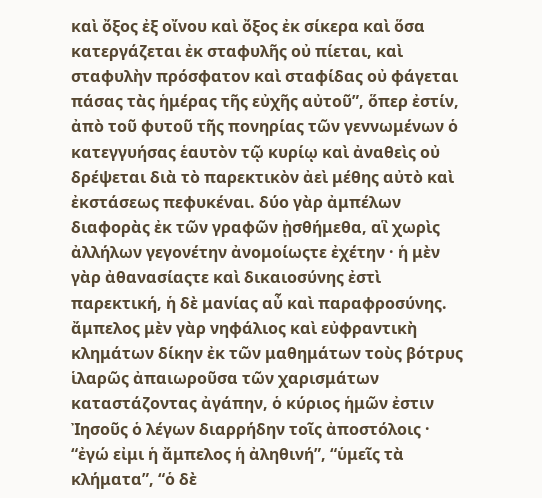καὶ ὄξος ἐξ οἴνου καὶ ὄξος ἐκ σίκερα καὶ ὅσα κατεργάζεται ἐκ σταφυλῆς οὐ πίεται, καὶ σταφυλὴν πρόσφατον καὶ σταφίδας οὐ φάγεται πάσας τὰς ἡμέρας τῆς εὐχῆς αὐτοῦ”, ὅπερ ἐστίν, ἀπὸ τοῦ φυτοῦ τῆς πονηρίας τῶν γεννωμένων ὁ κατεγγυήσας ἑαυτὸν τῷ κυρίῳ καὶ ἀναθεὶς οὐ δρέψεται διὰ τὸ παρεκτικὸν ἀεὶ μέθης αὐτὸ καὶ ἐκστάσεως πεφυκέναι. δύο γὰρ ἀμπέλων διαφορὰς ἐκ τῶν γραφῶν ᾐσθήμεθα, αἳ χωρὶς ἀλλήλων γεγονέτην ἀνομοίωςτε ἐχέτην · ἡ μὲν γὰρ ἀθανασίαςτε καὶ δικαιοσύνης ἐστὶ παρεκτική, ἡ δὲ μανίας αὖ καὶ παραφροσύνης. ἄμπελος μὲν γὰρ νηφάλιος καὶ εὐφραντικὴ κλημάτων δίκην ἐκ τῶν μαθημάτων τοὺς βότρυς ἱλαρῶς ἀπαιωροῦσα τῶν χαρισμάτων καταστάζοντας ἀγάπην, ὁ κύριος ἡμῶν ἐστιν Ἰησοῦς ὁ λέγων διαρρήδην τοῖς ἀποστόλοις · “ἐγώ εἰμι ἡ ἄμπελος ἡ ἀληθινή”, “ὑμεῖς τὰ κλήματα”, “ὁ δὲ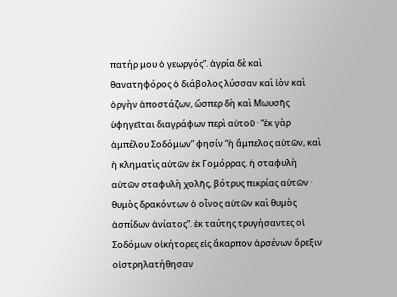πατήρ μου ὁ γεωργός”. ἀγρία δὲ καὶ θανατηφόρος ὁ διάβολος λύσσαν καὶ ἰὸν καὶ ὀργὴν ἀποστάζων, ὥσπερ δὴ καὶ Μωυσῆς ὑφηγεῖται διαγράφων περὶ αὐτοῦ · “ἐκ γὰρ ἀμπέλου Σοδόμων” φησίν “ἡ ἄμπελος αὐτῶν, καὶ ἡ κληματὶς αὐτῶν ἐκ Γομόρρας. ἡ σταφυλὴ αὐτῶν σταφυλὴ χολῆς, βότρυς πικρίας αὐτῶν · θυμὸς δρακόντων ὁ οἶνος αὐτῶν καὶ θυμὸς ἀσπίδων ἀνίατος”. ἐκ ταύτης τρυγήσαντες οἱ Σοδόμων οἰκήτορες εἰς ἄκαρπον ἀρσένων ὄρεξιν οἰστρηλατήθησαν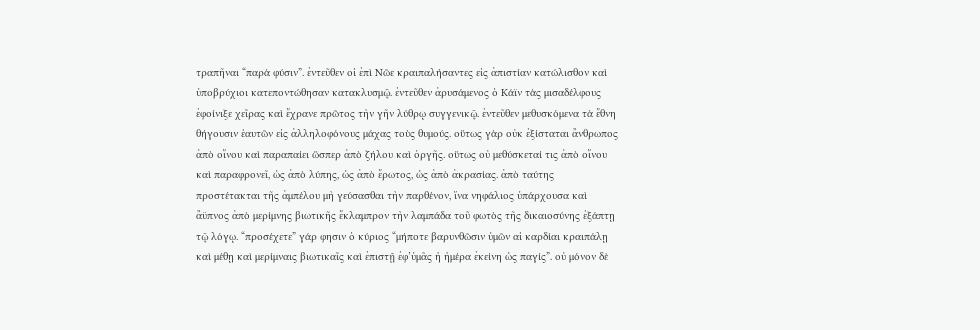τραπῆναι “παρὰ φύσιν”. ἐντεῦθεν οἱ ἐπὶ Νῶε κραιπαλήσαντες εἰς ἀπιστίαν κατώλισθον καὶ ὑποβρύχιοι κατεποντώθησαν κατακλυσμῷ. ἐντεῦθεν ἀρυσάμενος ὁ Κάϊν τὰς μισαδέλφους ἐφοίνιξε χεῖρας καὶ ἔχρανε πρῶτος τὴν γῆν λύθρῳ συγγενικῷ. ἐντεῦθεν μεθυσκόμενα τὰ ἔθνη θήγουσιν ἑαυτῶν εἰς ἀλληλοφόνους μάχας τοὺς θυμούς. οὕτως γὰρ οὐκ ἐξίσταται ἄνθρωπος ἀπὸ οἴνου καὶ παραπαίει ὥσπερ ἀπὸ ζήλου καὶ ὀργῆς. οὕτως οὐ μεθύσκεταί τις ἀπὸ οἴνου καὶ παραφρονεῖ, ὡς ἀπὸ λύπης, ὡς ἀπὸ ἔρωτος, ὡς ἀπὸ ἀκρασίας. ἀπὸ ταύτης προστέτακται τῆς ἀμπέλου μὴ γεύσασθαι τὴν παρθένον, ἵνα νηφάλιος ὑπάρχουσα καὶ ἄϋπνος ἀπὸ μερίμνης βιωτικῆς ἔκλαμπρον τὴν λαμπάδα τοῦ φωτὸς τῆς δικαιοσύνης ἐξάπτῃ τῷ λόγῳ. “προσέχετε” γάρ φησιν ὁ κύριος “μήποτε βαρυνθῶσιν ὑμῶν αἱ καρδίαι κραιπάλῃ καὶ μέθῃ καὶ μερίμναις βιωτικαῖς καὶ ἐπιστῇ ἐφ’ὑμᾶς ἡ ἡμέρα ἐκείνη ὡς παγίς”. οὐ μόνον δὲ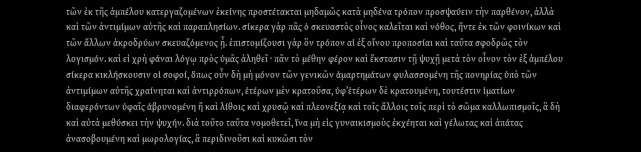τῶν ἐκ τῆς ἀμπέλου κατεργαζομένων ἐκείνης προστέτακται μηδαμῶς κατὰ μηδένα τρόπον προσψαύειν τὴν παρθένον, ἀλλὰ καὶ τῶν ἀντιμίμων αὐτῆς καὶ παραπλησίων. σίκερα γὰρ πᾶς ὁ σκευαστὸς οἶνος καλεῖται καὶ νόθος, ἤντε ἐκ τῶν φοινίκων καὶ τῶν ἄλλων ἀκροδρύων σκευαζόμενος ᾖ. ἐπιστομίζουσι γὰρ ὃν τρόπον αἱ ἐξ οἴνου προποσίαι καὶ ταῦτα σφοδρῶς τὸν λογισμόν. καὶ εἰ χρὴ φάναι λόγῳ πρὸς ὑμᾶς ἀληθεῖ · πᾶν τὸ μέθην φέρον καὶ ἔκστασιν τῇ ψυχῇ μετὰ τὸν οἶνον τὸν ἐξ ἀμπέλου σίκερα κικλήσκουσιν οἱ σοφοί, ὅπως οὖν δὴ μὴ μόνον τῶν γενικῶν ἁμαρτημάτων φυλασσομένη τῆς πονηρίας ὑπὸ τῶν ἀντιμίμων αὐτῆς χραίνηται καὶ ἀντιρρόπων, ἑτέρων μὲν κρατοῦσα, ὑφ’ἑτέρων δὲ κρατουμένη, τουτέστιν ἱματίων διαφερόντων ὑφαῖς ἁβρυνομένη ἢ καὶ λίθοις καὶ χρυσῷ καὶ πλεονεξίᾳ καὶ τοῖς ἄλλοις τοῖς περὶ τὸ σῶμα καλλωπισμοῖς, ἃ δὴ καὶ αὐτὰ μεθύσκει τὴν ψυχήν. διὰ τοῦτο ταῦτα νομοθετεῖ, ἵνα μὴ εἰς γυναικισμοὺς ἐκχέηται καὶ γέλωτας καὶ ἀπάτας ἀνασοβουμένη καὶ μωρολογίας, ἃ περιδινοῦσι καὶ κυκῶσι τὸν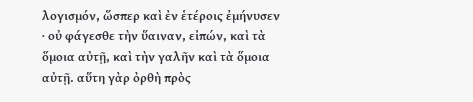λογισμόν, ὥσπερ καὶ ἐν ἑτέροις ἐμήνυσεν · οὐ φάγεσθε τὴν ὕαιναν, εἰπών, καὶ τὰ ὅμοια αὐτῇ, καὶ τὴν γαλῆν καὶ τὰ ὅμοια αὐτῇ. αὕτη γὰρ ὀρθὴ πρὸς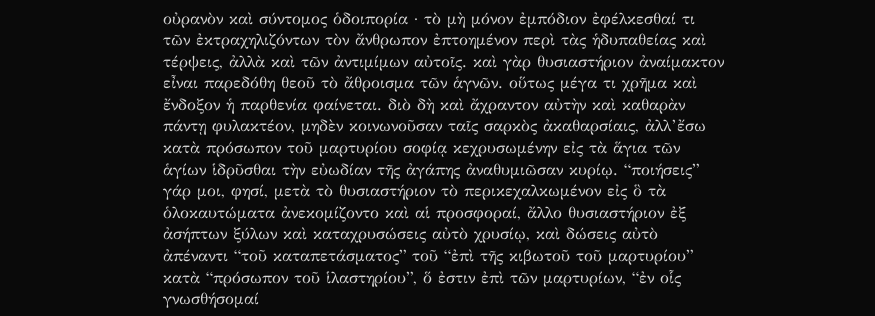οὐρανὸν καὶ σύντομος ὁδοιπορία · τὸ μὴ μόνον ἐμπόδιον ἐφέλκεσθαί τι τῶν ἐκτραχηλιζόντων τὸν ἄνθρωπον ἐπτοημένον περὶ τὰς ἡδυπαθείας καὶ τέρψεις, ἀλλὰ καὶ τῶν ἀντιμίμων αὐτοῖς. καὶ γὰρ θυσιαστήριον ἀναίμακτον εἶναι παρεδόθη θεοῦ τὸ ἄθροισμα τῶν ἁγνῶν. οὕτως μέγα τι χρῆμα καὶ ἔνδοξον ἡ παρθενία φαίνεται. διὸ δὴ καὶ ἄχραντον αὐτὴν καὶ καθαρὰν πάντῃ φυλακτέον, μηδὲν κοινωνοῦσαν ταῖς σαρκὸς ἀκαθαρσίαις, ἀλλ’ἔσω κατὰ πρόσωπον τοῦ μαρτυρίου σοφίᾳ κεχρυσωμένην εἰς τὰ ἅγια τῶν ἁγίων ἱδρῦσθαι τὴν εὐωδίαν τῆς ἀγάπης ἀναθυμιῶσαν κυρίῳ. “ποιήσεις” γάρ μοι, φησί, μετὰ τὸ θυσιαστήριον τὸ περικεχαλκωμένον εἰς ὃ τὰ ὁλοκαυτώματα ἀνεκομίζοντο καὶ αἱ προσφοραί, ἄλλο θυσιαστήριον ἐξ ἀσήπτων ξύλων καὶ καταχρυσώσεις αὐτὸ χρυσίῳ, καὶ δώσεις αὐτὸ ἀπέναντι “τοῦ καταπετάσματος” τοῦ “ἐπὶ τῆς κιβωτοῦ τοῦ μαρτυρίου” κατὰ “πρόσωπον τοῦ ἱλαστηρίου”, ὅ ἐστιν ἐπὶ τῶν μαρτυρίων, “ἐν οἷς γνωσθήσομαί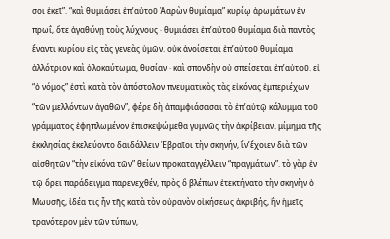σοι ἐκεῖ”. “καὶ θυμιάσει ἐπ’αὐτοῦ Ἀαρὼν θυμίαμα” κυρίῳ ἀρωμάτων ἐν πρωΐ, ὅτε ἀγαθύνῃ τοὺς λύχνους · θυμιάσει ἐπ’αὐτοῦ θυμίαμα διὰ παντὸς ἔναντι κυρίου εἰς τὰς γενεὰς ὑμῶν. οὐκ ἀνοίσεται ἐπ’αὐτοῦ θυμίαμα ἀλλότριον καὶ ὁλοκαύτωμα, θυσίαν · καὶ σπονδὴν οὐ σπείσεται ἐπ’αὐτοῦ. εἰ “ὁ νόμος” ἐστὶ κατὰ τὸν ἀπόστολον πνευματικὸς τὰς εἰκόνας ἐμπεριέχων “τῶν μελλόντων ἀγαθῶν”, φέρε δὴ ἀπαμφιάσασαι τὸ ἐπ’αὐτῷ κάλυμμα τοῦ γράμματος ἐφηπλωμένον ἐπισκεψώμεθα γυμνῶς τὴν ἀκρίβειαν. μίμημα τῆς ἐκκλησίας ἐκελεύοντο δαιδάλλειν Ἑβραῖοι τὴν σκηνήν, ἵν’ἔχοιεν διὰ τῶν αἰσθητῶν “τὴν εἰκόνα τῶν” θείων προκαταγγέλλειν “πραγμάτων”. τὸ γὰρ ἐν τῷ ὄρει παράδειγμα παρενεχθέν, πρὸς ὃ βλέπων ἐτεκτήνατο τὴν σκηνὴν ὁ Μωυσῆς, ἰδέα τις ἦν τῆς κατὰ τὸν οὐρανὸν οἰκήσεως ἀκριβής, ἣν ἡμεῖς τρανότερον μὲν τῶν τύπων,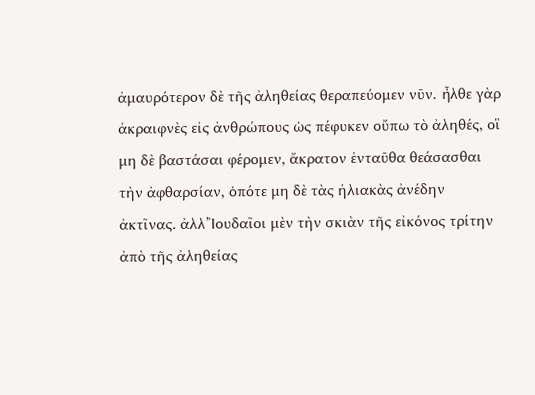ἀμαυρότερον δὲ τῆς ἀληθείας θεραπεύομεν νῦν. ἦλθε γὰρ ἀκραιφνὲς εἰς ἀνθρώπους ὡς πέφυκεν οὔπω τὸ ἀληθές, οἳ μη δὲ βαστάσαι φέρομεν, ἄκρατον ἐνταῦθα θεάσασθαι τὴν ἀφθαρσίαν, ὁπότε μη δὲ τὰς ἡλιακὰς ἀνέδην ἀκτῖνας. ἀλλ’Ἰουδαῖοι μὲν τὴν σκιὰν τῆς εἰκόνος τρίτην ἀπὸ τῆς ἀληθείας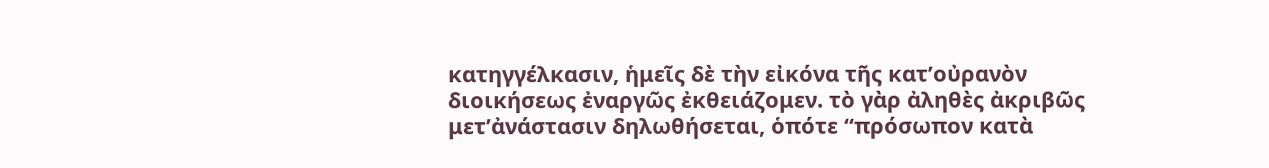κατηγγέλκασιν, ἡμεῖς δὲ τὴν εἰκόνα τῆς κατ’οὐρανὸν διοικήσεως ἐναργῶς ἐκθειάζομεν. τὸ γὰρ ἀληθὲς ἀκριβῶς μετ’ἀνάστασιν δηλωθήσεται, ὁπότε “πρόσωπον κατὰ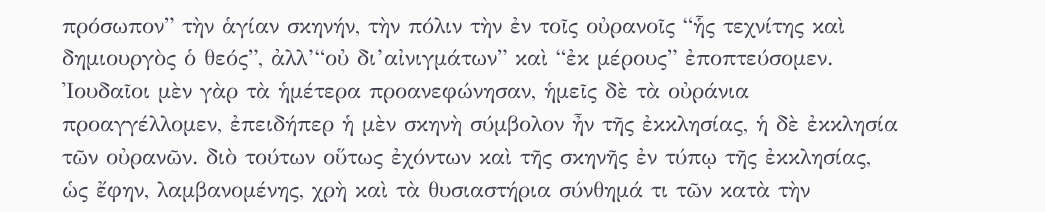πρόσωπον” τὴν ἁγίαν σκηνήν, τὴν πόλιν τὴν ἐν τοῖς οὐρανοῖς “ἧς τεχνίτης καὶ δημιουργὸς ὁ θεός”, ἀλλ’“οὐ δι’αἰνιγμάτων” καὶ “ἐκ μέρους” ἐποπτεύσομεν. Ἰουδαῖοι μὲν γὰρ τὰ ἡμέτερα προανεφώνησαν, ἡμεῖς δὲ τὰ οὐράνια προαγγέλλομεν, ἐπειδήπερ ἡ μὲν σκηνὴ σύμβολον ἦν τῆς ἐκκλησίας, ἡ δὲ ἐκκλησία τῶν οὐρανῶν. διὸ τούτων οὕτως ἐχόντων καὶ τῆς σκηνῆς ἐν τύπῳ τῆς ἐκκλησίας, ὡς ἔφην, λαμβανομένης, χρὴ καὶ τὰ θυσιαστήρια σύνθημά τι τῶν κατὰ τὴν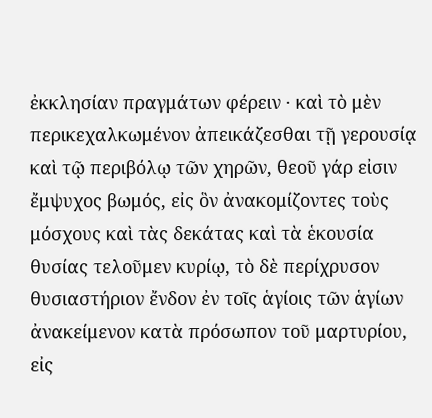ἐκκλησίαν πραγμάτων φέρειν · καὶ τὸ μὲν περικεχαλκωμένον ἀπεικάζεσθαι τῇ γερουσίᾳ καὶ τῷ περιβόλῳ τῶν χηρῶν, θεοῦ γάρ εἰσιν ἔμψυχος βωμός, εἰς ὃν ἀνακομίζοντες τοὺς μόσχους καὶ τὰς δεκάτας καὶ τὰ ἑκουσία θυσίας τελοῦμεν κυρίῳ, τὸ δὲ περίχρυσον θυσιαστήριον ἔνδον ἐν τοῖς ἁγίοις τῶν ἁγίων ἀνακείμενον κατὰ πρόσωπον τοῦ μαρτυρίου, εἰς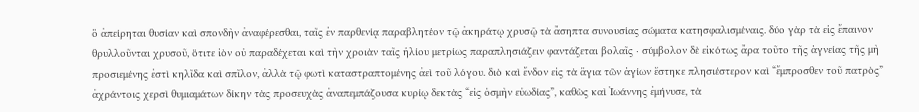ὃ ἀπείρηται θυσίαν καὶ σπονδὴν ἀναφέρεσθαι, ταῖς ἐν παρθενίᾳ παραβλητέον τῷ ἀκηράτῳ χρυσῷ τὰ ἄσηπτα συνουσίας σώματα κατησφαλισμέναις. δύο γὰρ τὰ εἰς ἔπαινον θρυλλοῦνται χρυσοῦ, ὅτιτε ἰὸν οὐ παραδέχεται καὶ τὴν χροιὰν ταῖς ἡλίου μετρίως παραπλησιάζειν φαντάζεται βολαῖς · σύμβολον δὲ εἰκότως ἄρα τοῦτο τῆς ἁγνείας τῆς μὴ προσιεμένης ἐστὶ κηλῖδα καὶ σπῖλον, ἀλλὰ τῷ φωτὶ καταστραπτομένης ἀεὶ τοῦ λόγου. διὸ καὶ ἔνδον εἰς τὰ ἅγια τῶν ἁγίων ἕστηκε πλησιέστερον καὶ “ἔμπροσθεν τοῦ πατρὸς” ἀχράντοις χερσὶ θυμιαμάτων δίκην τὰς προσευχὰς ἀναπεμπάζουσα κυρίῳ δεκτὰς “εἰς ὀσμὴν εὐωδίας”, καθὼς καὶ Ἰωάννης ἐμήνυσε, τὰ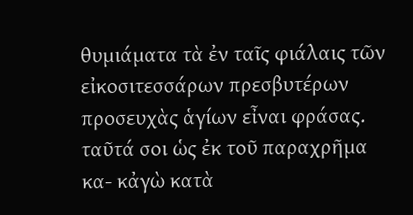θυμιάματα τὰ ἐν ταῖς φιάλαις τῶν εἰκοσιτεσσάρων πρεσβυτέρων προσευχὰς ἁγίων εἶναι φράσας. ταῦτά σοι ὡς ἐκ τοῦ παραχρῆμα κα- κἀγὼ κατὰ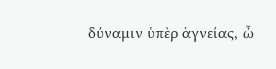δύναμιν ὑπὲρ ἁγνείας, ὦ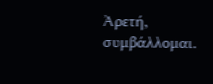Ἀρετή, συμβάλλομαι.